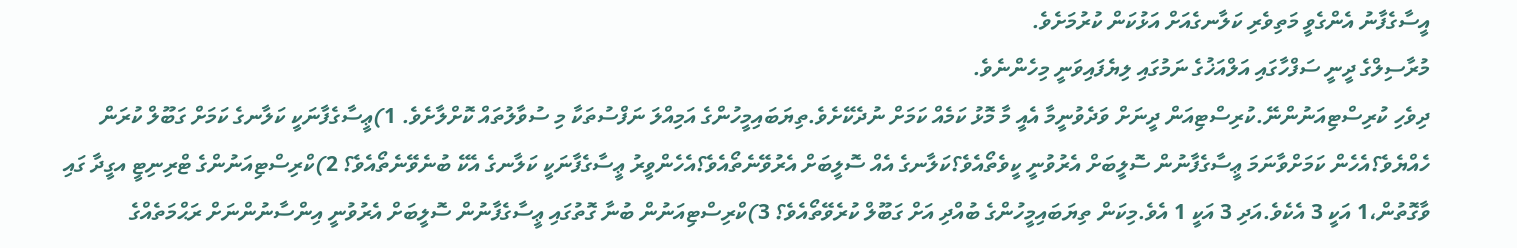އީސާގެފާނު އެންގެވީ މަތިވެރި ކަލާނގެއަށް އަޅުކަން ކުރުމަށެވެ.
މުރާސިލްގެ ދީނީ ސަފްހާގައި އަލްއަޚުގެ ނަމުގައި ލިޔެފައިވަނީ މިހެންނެވެ.
ދިވެހި ކުރިސްޓިއަނުންނޭ.ކުރިސްޓިއަން ދީނަށް ވަދެވުނީމާ އެއީ މާ މޮޅު ކަމެއް ކަމަށް ނުދެކޭށެވެ.ތިޔަބައިމީހުންގެ އަމިއްލަ ނަފްސުތަކާ މި ސުވާލުތައް ކޮށްލާށެވެ. 1)ޢީސާގެފާނަކީ ކަލާނގެ ކަމަށް ގަބޫލް ކުރަން ހެއްޔެވެ؟އެހެން ކަމަށްވާނަމަ ޢީސާގެފާނުން ސޮލީބަށް އެރުވުނީ ކީވެތޯއެވެ؟ކަލާނގެ އެއް ސޮލީބަށް އެރުވޭނެތޯއެވެ؟އެހެންވީރު ޢީސާގެފާނަކީ ކަލާނގެ އެކޭ ބުނެވޭނެތޯއެވެ؟ 2)ކްރިސްޓިއަނުންގެ ޓްރިނިޓީ އގީދާ ގައި ވާގޮތުން،1 އަކީ 3 އެކެވެ.އަދި 3 އަކީ 1 އެވެ.މިކަން ތިޔަބައިމީހުންގެ ބުއްދި އަށް ގަބޫލް ކުރެވޭތޯއެވެ؟ 3)ކްރިސްޓިއަނުން ބުނާ ގޮތުގައި ޢީސާގެފާނުން ސޮލީބަށް އެރުވުނީ އިންސާނުންނަށް ރަޙްމަތެއްގެ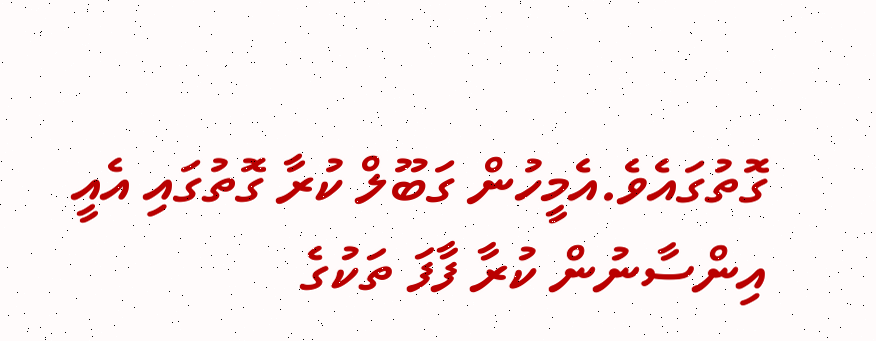ގޮތުގައެވެ.އެމީހުން ގަބޫލް ކުރާ ގޮތުގައި އެއީ އިންސާނުން ކުރާ ފާފަ ތަކުގެ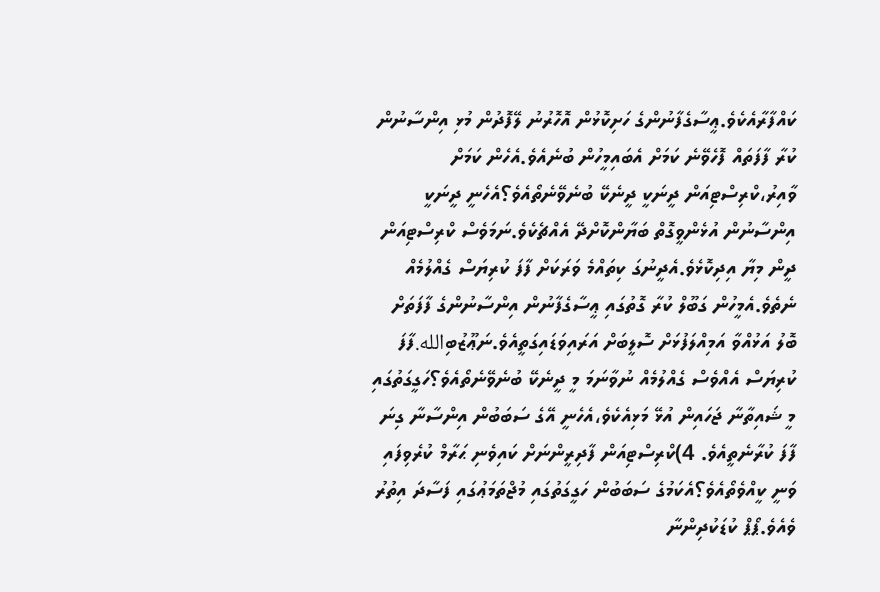ކައްފާރާއެކެވެ.ޢީސާގެފާނުންގެ ހަށިކޮޅުން އޮހޮރުނު ލޭފޮދުން މުޅި އިންސާނުން ކުރާ ފާފަތައް ފޮހެވޭނެ ކަމަށް އެބައިމީހުން ބުނެއެވެ.އެހެން ކަމަށް ވާއިރު،ކްރިސްޓިއަން ދީނަކީ ދީނެކޭ ބުނެވޭނެތޯއެވެ؟އެހެނީ ދީނަކީ އިންސާނުން އުޅެންވީގޮތް ބަޔާންކޮށްދޭ އެއްޗެކެވެ.ނަމަވެސް ކްރިސްޓިއަން ދީން މިޔާ އިދިކޮޅެވެ.އެދީނުގަ ކިތައްމެ ވަރަކަށް ފާފަ ކުރިޔަސް ގެއްލުމެއް ނެތެވެ.އެމީހުން ގަބޫލް ކުރާ ގޮތުގައި ޢީސާގެފާނުން އިންސާނުންގެ ފާފަތަށް ބޮލު އަޅުއްވާ އަމިއްލަފުޅަށް ސޮލީބަށް އަރައިވަޑައިގަތީއެވެ.ނަޢޫޒުބިالله.ފާފަ ކުރިޔަސް އެއްވެސް ގެއްލުމެއް ނުވާނަމަ މީ ދީނެކޭ ބުނެވޭނެތޯއެވެ؟ހަގީގަތުގައި މީ ޝައިތާނާ ޖަހައިން އުޅޭ މަޅިއެކެވެ،އެހެނީ އޭގެ ސަބަބުން އިންސާނާ ގިނަ ފާފަ ކުރާނެތީއެވެ. 4)ކްރިސްޓިއަން ފާދިރީންނަށް ކައިވެނި ޙަރާމް ކުރެވިފައި ވަނީ ކީއްވެތޯއެވެ؟އެކަމުގެ ސަބަބުން ހަގީގަތުގައި މުޖްތަމަޢުގައި ފަސާދަ އިތުރު ވެއެވެ.ޕޯޕް ކުޑަކުދިންނާ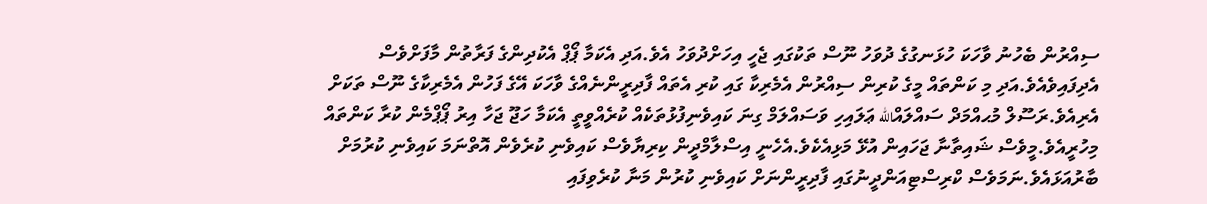ސިއްރުން ބެހުނު ވާހަކަ ހުޅަނގުގެ ދުވަހު ނޫސް ތަކުގައި ޖެހީ އިހަށްދުވަހު އެވެ.އަދި އެކަމާ ޕޯޕް އެކުދިންގެ ފަރާތުން މާފަށްވެސް އެދިފައިވެއެވެ.އަދި މި ކަންތައް މީގެ ކުރިން ސިއްރުން އެމެރިކާ ގައި ކުރި އެތައް ފާދިރީންނެއްގެ ވާހަކަ އޭގެ ފަހުން އެމެރިކާގެ ނޫސް ތަކަށް އެރިއެވެ.ރަސޫލް މުޙއްމަދް ސައްލައްالله ޢަލައިހި ވަސައްލަމް ގިނަ ކައިވެނިފުޅުތަކެއް ކުރެއްވީތީ އެކަމާ ހަޖޫ ޖަހާ އިރު ޕޯޕްމެން ކުރާ ކަންތައް މިހުރީއެވެ.މީވެސް ޝައިތާނާ ޖަހައިން އުޅޭ މަޅިއެކެވެ.އެހެނީ އިސްލާމްދީން ކިރިޔާވެސް ކައިވެނި ކުރެވެން އޮތްނަމަ ކައިވެނި ކުރުމަށް ބާރުއަޅައެވެ.ނަމަވެސް ކްރިސްޓިއަންދީނުގައި ފާދިރީންނަށް ކައިވެނި ކުރުން މަނާ ކުރެވިފައި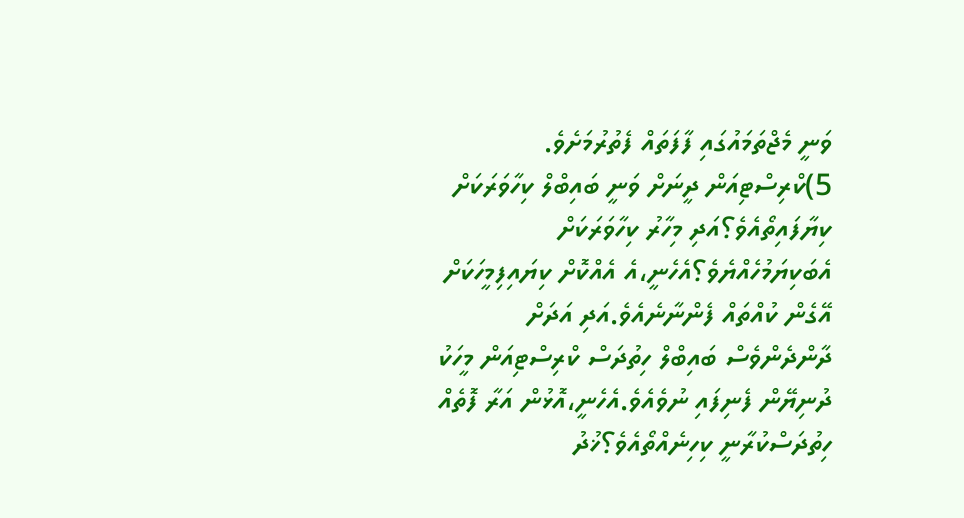ވަނީ މެޖްތަމައުގައި ފާފަތައް ފެތުރުމަށެވެ. 5)ކްރިސްޓިއަން ދީނަށް ވަނީ ބައިބްލް ކިހާވަރަކަށް ކިޔާފައިތޯއެވެ؟އަދި މިހާރު ކިހާވަރަކަށް އެބަކިޔަމުހެއްޔެވެ؟އެހެނީ،އެ އެއްކޮށް ކިޔައިފިމީހަކަށް އޭގެން ކުއްތައް ފެންނާނެއެވެ.އަދި އަދަށް ދާންދެންވެސް ބައިބްލް ހިތުދަސް ކްރިސްޓިއަން މީހަކު ދުނިޔޭން ފެނިފައި ނުވެއެވެ.އެހެނީ،އޮޅުން އަރާ ފޮތެއް ހިތުދަސްކުރާނީ ކިހިނެއްތޯއެވެ؟ޚުދު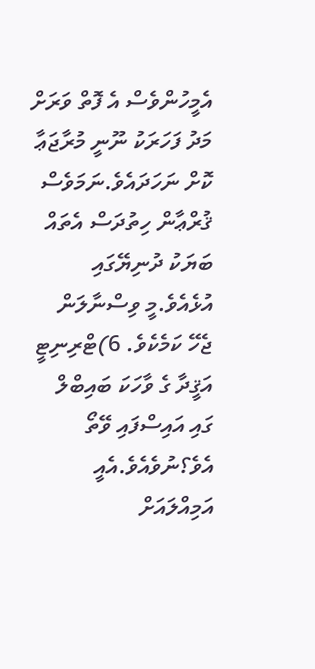އެމީހުންވެސް އެ ފޮތް ވަރަށް މަދު ފަހަރަކު ނޫނީ މުރާޖަޢާ ކޮށް ނަހަދައެވެ.ނަމަވެސް ޤުރްޢާން ހިތުދަސް އެތައް ބަޔަކު ދުނިޔޭގައި އުޅެއެވެ.މީ ވިސްނާލަން ޖެހޭ ކަމެކެވެ. 6)ޓްރިނިޓީ އަޤީދާ ގެ ވާހަކަ ބައިބްލް ގައި އައިސްފައި ވޭތޯ އެވެ؟ނުވެއެވެ.އެއީ އަމިއްލައަށް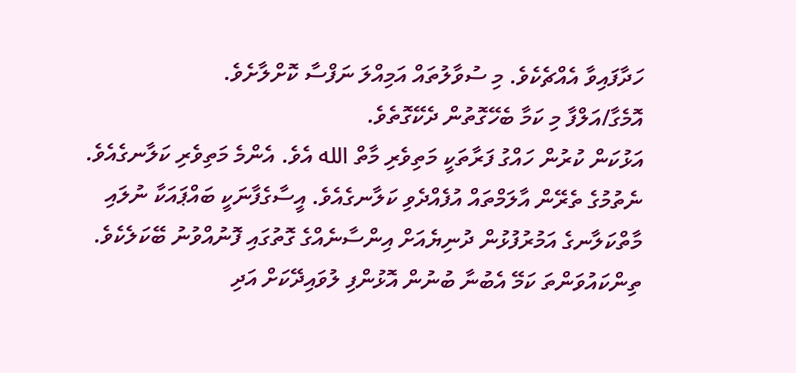ހަދާފައިވާ އެއްޗެކެވެ. މި ސުވާލުތައް އަމިއްލަ ނަފްސާ ކޮށްލާށެވެ.
އޮމެގާ/އަލްފާ މި ކަމާ ބެހޭގޮތުން ދެކޭގޮތެވެ.
އަޅުކަން ކުރުން ހައްގު ފަރާތަކީ މަތިވެރި މާތް الله އެވެ. އެންމެ މަތިވެރި ކަލާނގެއެވެ. ނެތުމުގެ ތެރޭން އާލަމްތައް އުފެއްދެވި ކަލާނގެއެވެ. އީސާގެފާނަކީ ބައްޕައަކާ ނުލައި މާތްކަލާނގެ އަމުރުފުޅުން ދުނިޔެއަށް އިންސާނެއްގެ ގޮތުގައި ފޮނުއްވުނު ބޭކަލެކެވެ.  ތިންކައުވަންތަ ކަމޭ އެބުނާ ބުނުން އޮޅުންފި ލުވައިދޭކަށް އަދި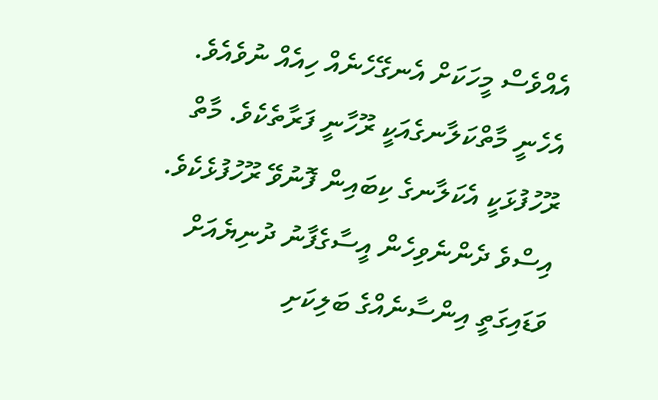އެއްވެސް މީހަކަށް އެނގޭހެނެއް ހިއެއް ނުވެއެވެ. އެހެނީ މާތްކަލާނގެއަކީ ރޫހާނީ ފަރާތެކެވެ. މާތް ރޫހުފުޅަކީ އެކަލާނގެ ކިބައިން ފޮނުވޭ ރޫހުފުޅެކެވެ. އިސްވެ ދެންނެވިހެން އީސާގެފާނު ދުނިޔެއަށް ވަޑައިގަތީ އިންސާނެއްގެ ބަލިކަށި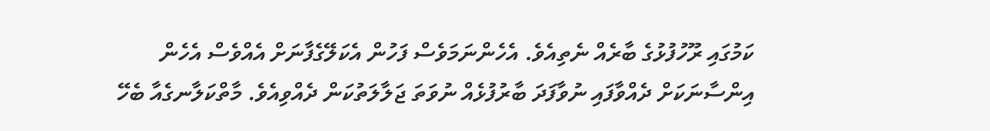ކަމުގައި ރޫހުފުޅުގެ ބާރެއް ނެތިއެވެ. އެހެންނަމަވެސް ފަހުން އެކަލޭގެފާނަށް އެއްވެސް އެހެން އިންސާނަކަށް ދެއްވާފައި ނުވާފަދަ ބާރުފުޅެއް ނުވަތަ ޖަލާލަތުކަން ދެއްވިއެވެ. މާތްކަލާނގެއާ ބެހޭ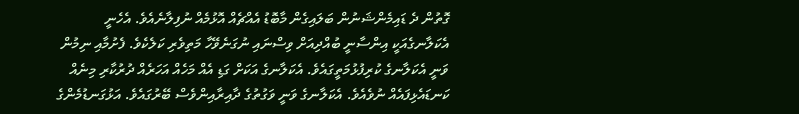ގޮތުން ދެ ޑައިމެންޝަނުން ބަލައިގެން މާބޮޑު އެއްޗެއް އޮޅުމެއް ނުފިލާނެއެވެ. އެހެނީ އެކަލާނގެއަކީ އިންސާނީ ބުއްދިއަށް ވިސްނައި ނުގަނެވޭހާ މަތިވެރި ކަލެކެވެ. ފެށުމާއި ނިމުން ވަނީ އެކަލާނގެ ކުރިފުޅުމަތީގައެވެ. އެކަލާނގެ އަކަށް ގަޑި އެއް މަހެއް އަހަރެއް ދުރުކާރި މިނެއް ކަނޑައެޅިފައެއް ނުވެއެވެ. އެކަލާނގެ ވަނީ ވަގުތުގެ ދާއިރާއިންވެސް ބޭރުގައެވެ. އަޅުގަނޑުމެންގެ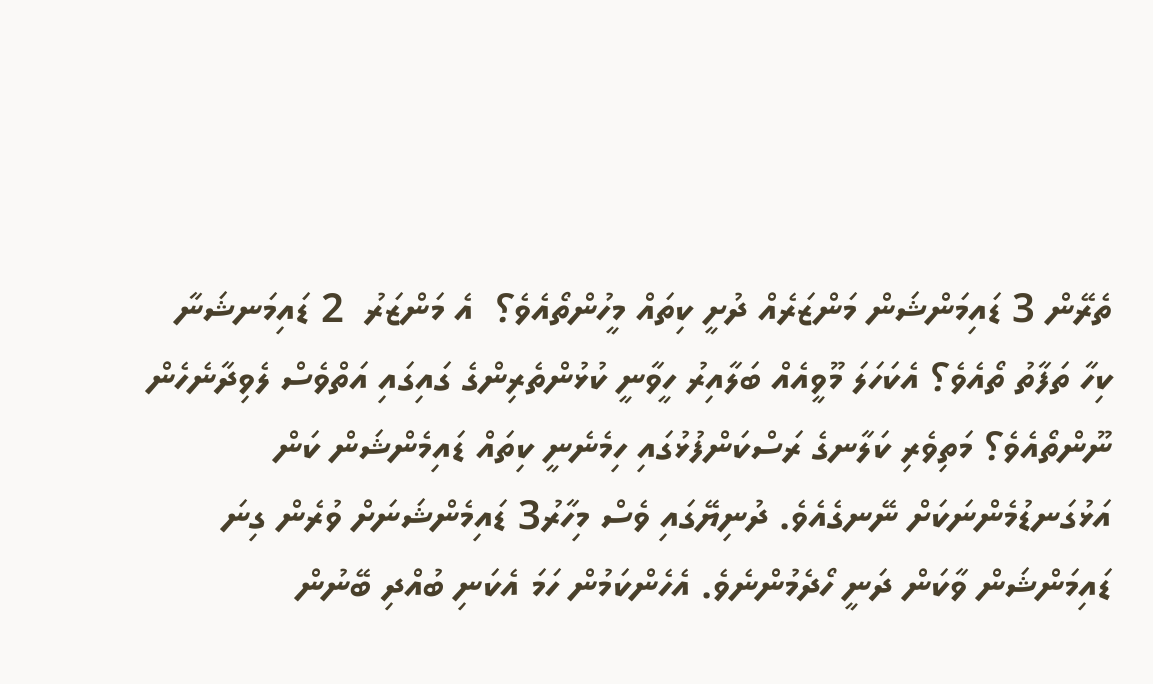ތެރޭން 3 ޑައިމަންޝަން މަންޒަރެއް ދުށީ ކިތައް މީހުންތޯއެވެ؟  އެ މަންޒަރު  2 ޑައިމަނޝަނާ ކިހާ ތަފާތު ތޯއެވެ؟ އެކަހަލަ މޫވީއެއް ބަލާއިރު ހީވާނީ ކުޅުންތެރިންގެ ގައިގައި އަތްވެސް ލެވިދާނެހެން ނޫންތޯއެވެ؟ މަތިވެރި ކަލާނގެ ރަސްކަންފުޅުގައި ހިމެނެނީ ކިތައް ޑައިމެންޝަން ކަން އަޅުގަނޑުމެންނަކަށް ނޭނގެއެވެ. ދުނިޔޭގައި ވެސް މިހާރު3 ޑައިމެންޝަނަށް ވުރެން ގިނަ ޑައިމަންޝަން ވާކަން ދަނީ ހޯދެމުންނެވެ. އެހެންކަމުން ހަމަ އެކަނި ބުއްދި ބޭނުން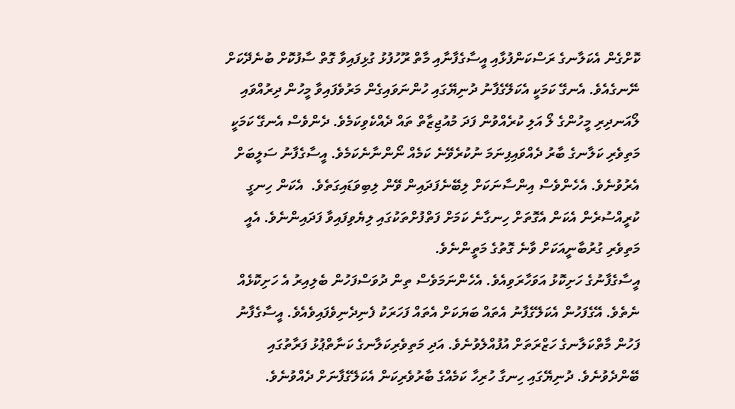ކޮށްގެން އެކަލާނގެ ރަސްކަންފުޅާއި އީސާގެފާނާއި މާތް ރޫހުފުޅު ގުޅިފައިވާ ގޮތް ސާފުކޮށް ބުނެދޭކަށް ނޭނގެއެވެ. އެނގޭ ކަމަކީ އެކަލޭގެފާނު ދުނިޔޭގައި ހުންނަވައިގެން މަރުވެފައިވާ މީހުން ދިރުއްވައި ލޯއަނދިރި މީހުންގެ ލޯ އަލި ކުރެއްވުން ފަދަ މުއުޖިޒާތް ތައް ދެއްކެވިކަމެވެ. ދެންވެސް އެނގޭ ކަމަކީ މަތިވެރި ކަލާނގެ ބާރު ދެއްވައިފިނަމަ ނުކުރެވޭނެ ކަމެއް ނޯންނާނެކަމެވެ. އީސާގެފާނު ސަލީބަށް އެރުވުނެވެ. އެހެންވެސް އިންސާނަކަށް ލިބޭނެފަދައިން ވޭން ލިބިވަޑައިގަތެވެ.  އެކަން ހިނގީ ކުރީއްސުރެން އެކަން އެގޮތަށް ހިނގާނެ ކަމަށް ފަތްފުށްތަކުގައި ލިޔެވިފައިވާ ފަދައިންނެވެ. އެއީ މަތިވެރި ގުރުބާނީއަކަށް ވާނެ ގޮތުގެ މަތީންނެވެ.
އީސާގެފާނުގެ ހަށިކޮޅު އަވަހާރަވިއެވެ. އެހެންނަމަވެސް ތިން ދުވަސްފަހުން ބެލިއިރު އެ ހަށިކޮޅެއް ނެތެވެ. އޭގެފަހުން އެކަލޭގެފާނު އެތައް ބަޔަކަށް އެތައް ފަހަރަކު ފެނިދެނިވެފައިވެއެވެ. އީސާގެފާނު ފަހުން މާތްކަލާނގެ ހަޒްރަތަށް އުފުއްލެވުނެވެ. އަދި މަތިވެރިކަލާނގެ ކަނާތްޕުޅު ފަރާތުގައި ބޭންދެވުނެވެ. ދުނިޔޭގައި ހިނގާ ހުރިހާ ކަމެއްގެ ބާރުވެރިކަން އެކަލޭގެފާނަށް ދެއްވުނެވެ.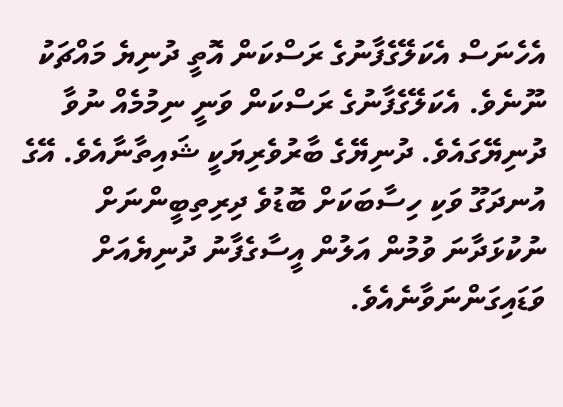އެހެނަސް އެކަލޭގެފާނުގެ ރަސްކަން އޮތީ ދުނިޔެ މައްޗަކު ނޫނެވެ. އެކަލޭގެފާނުގެ ރަސްކަން ވަނީ ނިމުމެއް ނުވާ ދުނިޔޭގައެވެ. ދުނިޔޭގެ ބާރުވެރިޔަކީ ޝައިތާނާއެވެ. އޭގެ އުނދަގޫ ވަކި ހިސާބަކަށް ބޮޑުވެ ދިރިތިބީންނަށް ނުކުޅަދާނަ ވުމުން އަލުން އީސާގެފާނު ދުނިޔެއަށް ވަޑައިގަންނަވާނެއެވެ.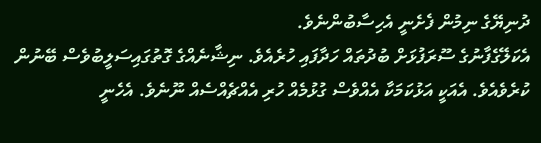ދުނިޔޭގެ ނިމުން ފެށެނީ އެހިސާބުންނެވެ.
އެކަލޭގެފާނުގެ ސޫރަފުޅަށް ބުދުތައް ހަދާފައި ހުރެއެވެ. ނިޝާނެއްގެ ގޮތުގައިސަލީބުވެސް ބޭނުން ކުރެވެއެވެ. އެއަކީ އަޅުކަމަކާ އެއްވެސް ގުޅުމެއް ހުރި އެއްޗެއްސެއް ނޫނެވެ. އެހެނީ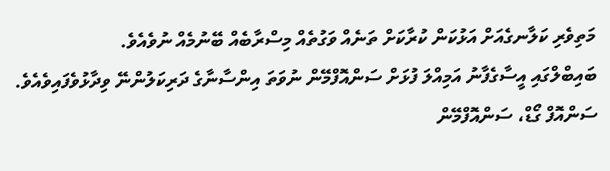މަތިވެރި ކަލާނގެއަށް އަޅުކަން ކުރާކަށް ތަނެއް ވަގުތެއް މިސްރާބެއް ބޭނުމެއް ނުވެއެވެ.
ބައިބްލްގައި އީސާގެފާނު އަމިއްލަ ފުޅަށް ސަންއޮފްމޭން ނުވަތަ އިންސާނާގެ ދަރިކަލުންނޭ ވިދާޅުވެފައިވެއެވެ. ސަންއޮފް ގޯޑް، ސަންއޮފްމޭން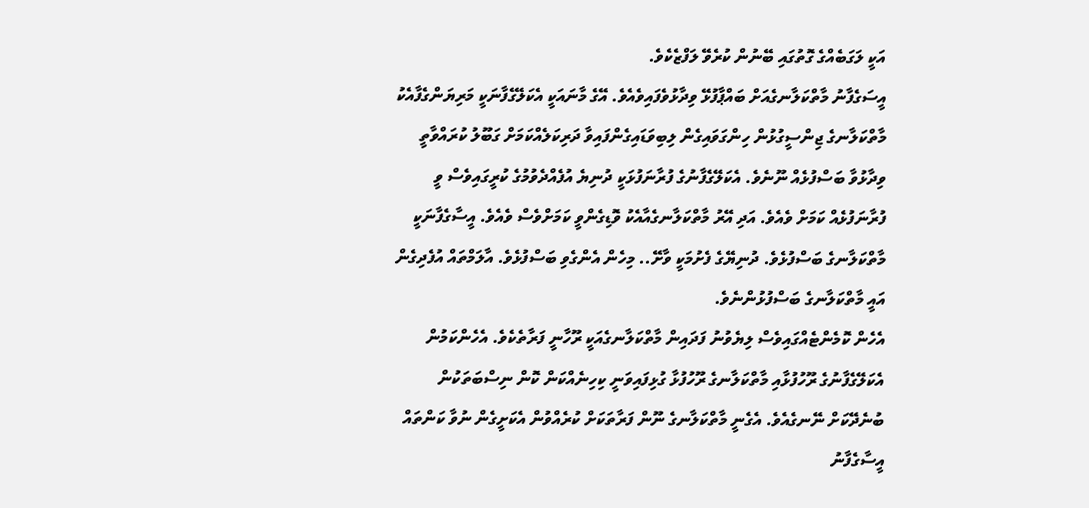އަކީ ލަގަބެއްގެ ގޮތުގައި ބޭނުން ކުރެވޭ ލަފްޒެކެވެ.
އީސަގެފާނު މާތްކަލާނގެއަށް ބައްޕާފުޅޭ ވިދާޅުވެފައިވެއެވެ. އޭގެ މާނައަކީ އެކަލޭގެފާނަކީ މަރިޔަންގެފާއެކު މާތްކަލާނގެ ޖިންސީގުޅުން ހިންގަވައިގެން ލިބިވަޑައިގެންފައިވާ ދަރިކަލެއްކަމަށް ގަބޫލު ކުރައްވާތީ ވިދާޅުވާ ބަސްފުޅެއް ނޫނެވެ. އެކަލޭގެފާނުގެ ފުރާނަފުޅަކީ ދުނިޔެ އުފެއްދެވުމުގެ ކުރީގައިވެސް ވީ ފުރާނަފުޅެއް ކަމަށް ވެއެވެ. އަދި އޭރު މާތްކަލާނގެއާއެކު ވޮޑިގެންވީ ކަމަށްވެސް ވެއެވެ. އީސާގެފާނަކީ މާތްކަލާނގެ ބަސްފުޅެވެ. ދުނިޔޭގެ ފެށުމަކީ ވާށޭ.. މިހެން އެންގެވި ބަސްފުޅެވެ. އާލަމްތައް އުފެދިގެން އައީ މާތްކަލާނގެ ބަސްފުޅުންނެވެ.
އެހެން ކޮމެންޓެއްގައިވެސް ލިޔެވުނު ފަދައިން މާތްކަލާނގެއަކީ ރޫހާނީ ފަރާތެކެވެ. އެހެންކަމުން އެކަލޭގެފާނުގެ ރޫހުފުޅާއި މާތްކަލާނގެ ރޫހުފުޅާ ގުޅިފައިވަނީ ކިހިނެއްކަން ކޮން ނިސްބަތަކުން ބުނެދޭކަށް ނޭނގެއެވެ. އެގެނީ މާތްކަލާނގެ ނޫން ފަރާތަކަށް ކުރެއްވުން އެކަށީގެން ނުވާ ކަންތައް އީސާގެފާނު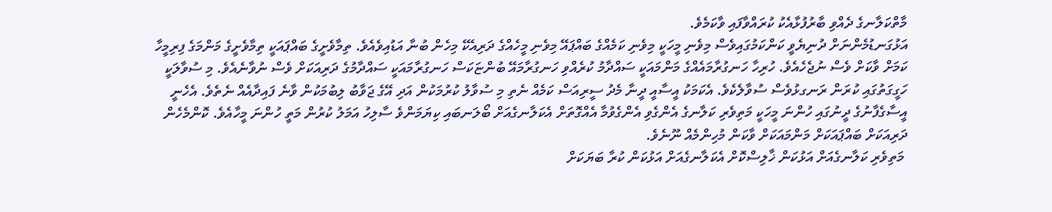މާތްކަލާނގެ ދެއްވި ބާރުފުޅާއެކު ކުރައްވާފައި ވާކަމެވެ.
އަޅުގަނޑުމެންނަށް ދުނިޔެވީ ކަންކަމުގައިވެސް މިވެނި މީހަކީ މިވެނި ކަމެއްގެ ބައްޕައޭ މިވެނި މީހެއްގެ ދަރިއެކޭ މިހެން ބުނާ އަޑުއިވެއެވެ. ތިމާވެށީގެ ބައްޕައަކީ ތިމާވެށީގެ މަންމަގެ ފިރިމީހާ ކަމަށް ވާކަށް ވެސް ނުޖެހެއެވެ. ހުރިހާ ހަނގުރާމައެއްގެ މަންމައަކީ ސައްދާމު ކުރެއްވި ހަނގުރާމައޭ ބުންޏަކަސް ހަނގުރާމައަކީ ސައްދާމުގެ ދަރިއަކަށް ވެސް ނުވާނެއެވެ. މި ސުވާލަކީ ހަގީގަތުގައި ކުރަން ރަނގޅުވެސް ސުވާލެކެވެ. އެކަމަކު އީސާއީ ދީނާ މެދު ސީރިއަސް ކަމެއް ނެތި މި ސުވާލު ކުރުމަކުން އަދި އޭގެ ޖަވާބު ލިބުމަކުން ވާނެ ފައިދާއެއް ނެތެވެ. އެހެނީ އީސާގެފާނުގެ ދީނުގައި ހުންނަ މީހަކީ މަތިވެރި ކަލާނގެ އެންގެވި އެންގެވުމާ އެއްގޮތަށް އެކަލާނގެއަށް ބޯލަނބައި ކިޔަމަންވެ ސާލިހު އަމަލު ކުރުން މަތީ ހުންނަ މީހާއެވެ. ކޮންމެހެން ދަރިއަކަށް ބައްޕައަކަށް މަންމައަކަށް ވާކަން މުހިންމެއް ނޫނެވެ.
 މަތިވެރި ކަލާނގެއަށް އަޅުކަން ޚާލިސްކޮށް އެކަލާނގެއަށް އަޅުކަން ކުރާ ބަޔަކަށް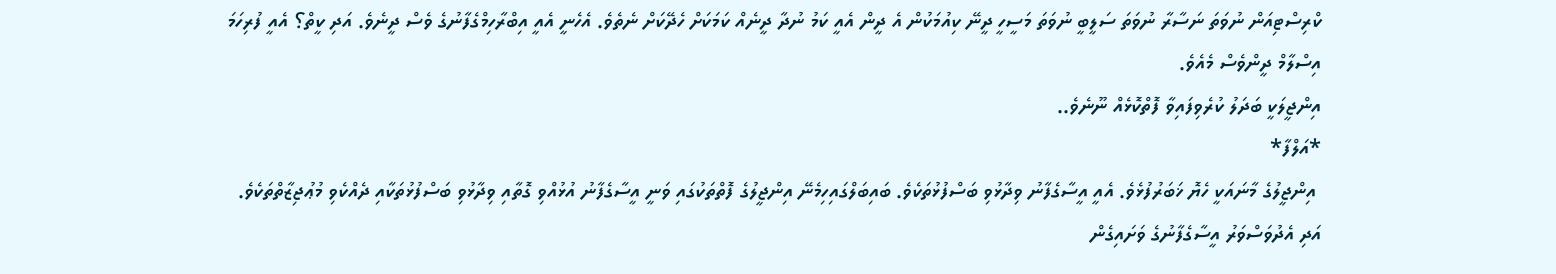ކްރިސްޓިއަން ނުވަތަ ނަސާރާ ނުވަތަ ސަލީބީ ނުވަތަ މަސީހީ ދީނޭ ކިއުމަކުން އެ ދީން އެއީ ކަމު ނުދާ ދީނެއް ކަމަކަށް ހެދޭކަށް ނެތެވެ. އެހެނީ އެއީ އިބްރާހިމްގެފާނުގެ ވެސް ދީނެވެ. އަދި ކީތް؟ އެއީ ފުރިހަމަ އިސްލާމް ދީންވެސް މެއެވެ.
އިންޖީލަކީ ބަދަލު ކުރެވިފައިވާ ފޮތްކޮޅެއް ނޫނެވެ..
*އަލްފާ*
 އިންޖީލުގެ މާނައަކީ ހެޔޮ ޚަބަރުފުޅެވެ. އެއީ އީސާގެފާނު ވިދާޅުވި ބަސްފުޅުތަކެވެ. ބައިބަލްގައިހިމެނޭ އިންޖީލުގެ ފޮތްތަކުގައި ވަނީ އީސާގެފާނު އުޅުއްވި ގޮތާއި ވިދާޅުވި ބަސްފުޅުތަކާއި ދެއްކެވި މުޢުޖިޒާތްތަކެވެ. އަދި އެދުވަސްވަރު އީސާގެފާނުގެ ވަށައިގެން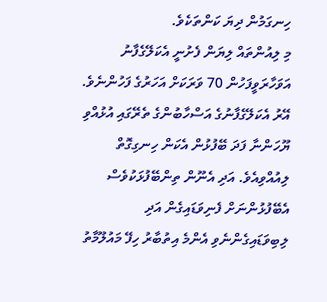ހިނގަމުން ދިޔަ ކަންތަކެވެ.
މި ލިއުންތައް ލިޔަން ފެށުނީ އެކަލޭގެފާނު އަވަހާރަވީފަހުން 70 ވަރަކަށް އަހަރުގެ ފަހުންނެވެ. އޭރު އެކަލޭގެފާނުގެ އަސްހާބުންގެ ތެރޭގައި އުޅުއްވި ޔޫހަންނާ ފަދަ ބޭފުޅުން އެކަން ހިނގިގޮތް ލިއުއްވިއެވެ. އަދި އެނޫން ތިންބޭފުޅަކުވެސް އެބޭފުޅުންނަށް ފެނިވަޑައިގެން އަދި ލިބިވަޑައިގެންނެވި އެންމެ އިތުބާރު ހިފޭ މައުލޫމާތު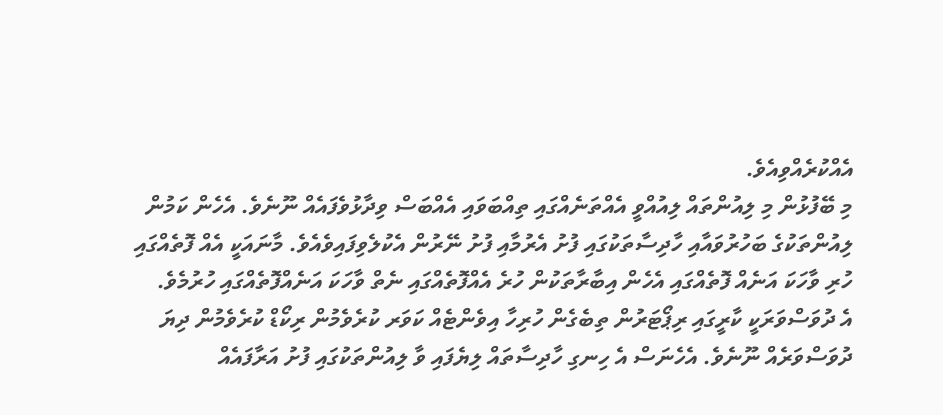އެއްކުރެއްވިއެވެ.
މި ބޭފުޅުން މި ލިއުންތައް ލިއުއްވީ އެއްތަނެއްގައި ތިއްބަވައި އެއްބަސް ވިދާޅުވެފައެއް ނޫނެވެ. އެހެން ކަމުން ލިއުންތަކުގެ ބަހުރުވައާއި ހާދިސާތަކުގައި ފުށު އެރުމާއި ފުށު ނޭރުން އެކުލެވިފައިވެއެވެ. މާނައަކީ އެއް ފޮތެއްގައި ހުރި ވާހަކަ އަނެއް ފޮތެއްގައި އެހެން އިބާރާތަކުން ހުރެ އެއްފޮތެއްގައި ނެތް ވާހަކަ އަނެއްފޮތެއްގައި ހުރުމެވެ.
އެ ދުވަސްވަރަކީ ކާރީގައި ރިޕޯޓަރުން ތިބެގެން ހުރިހާ އިވެންޓެއް ކަވަރ ކުރެވެމުން ރިކޯޑް ކުރެވެމުން ދިޔަ ދުވަސްވަރެއް ނޫނެވެ. އެހެނަސް އެ ހިނގި ހާދިސާތައް ލިޔެފައި ވާ ލިއުންތަކުގައި ފުށު އަރާފައެއް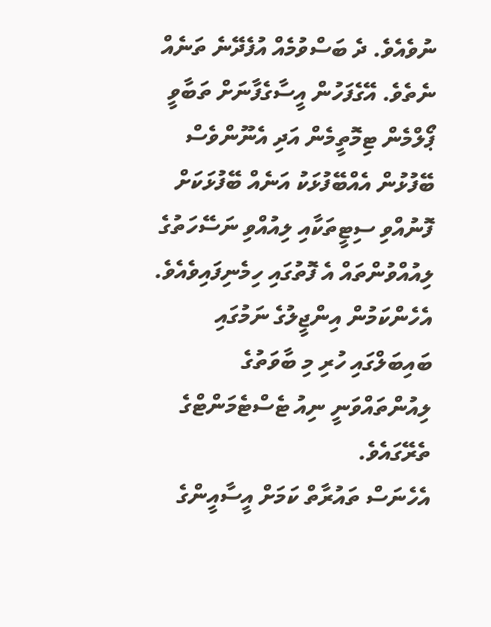ނުވެއެވެ. ދެ ބަސްވުމެއް އުފެދޭނެ ތަނެއް ނެތެވެ. އޭގެފަހުން އީސާގެފާނަށް ތަބާވީ ޕޯލްމެން ޓިމޮތީމެން އަދި އެނޫންވެސް ބޭފުޅުން އެއްބޭފުޅަކު އަނެއް ބޭފުޅަކަށް ފޮނުއްވި ސިޓީތަކާއި ލިއުއްވި ނަސޭހަތުގެ ލިއުއްވުންތައް އެ ފޮތުގައި ހިމެނިފައިވެއެވެ. އެހެންކަމުން އިންޖީލުގެ ނަމުގައި ބައިބަލްގައި ހުރި މި ބާވަތުގެ ލިއުންތައްވަނީ ނިއު ޓެސްޓެމަންޓްގެ ތެރޭގައެވެ.
އެހެނަސް ތައުރާތް ކަމަށް އީސާއީންގެ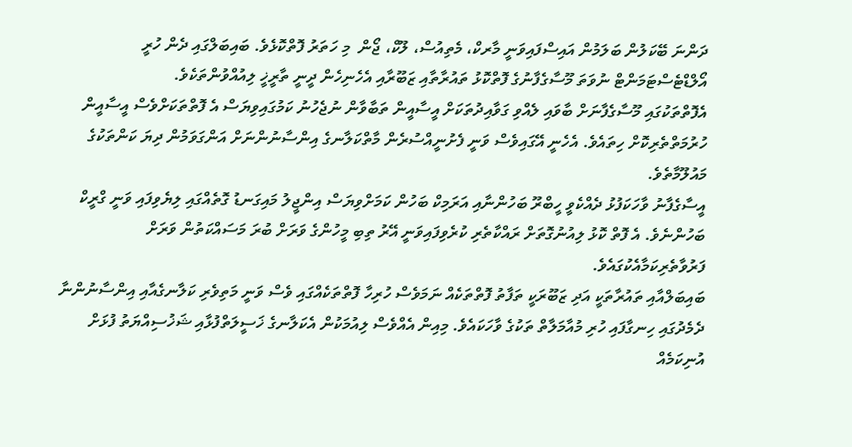ދަންނަ ބޭކަލުން ބަލަމުން އައިސްފައިވަނީ މާރކް، މެތިއުސް، ލޫކް، ޖޯން  މި ހަތަރު ފޮތްކޮޅެވެ. ބައިބަލްގައި ދެން ހުރީ އޯލްޑްޓެސްޓަމަންޓް ނުވަތަ މޫސާގެފާނުގެ ފޮތްކޮޅު ތައުރާތާއި ޒަބޫރާއި އެހެނިހެން ދީނީ ތާރީޚީ ލިއުއްވުންތަކެވެ.
އެފޮތްތަކުގައި މޫސާގެފާނަށް ބާވައި ލެއްވި ގަވާއިދުތަކަށް އީސާއީން ތަބާވާން ނުޖެހުނު ކަމުގައިވިޔަސް އެ ފޮތްތަކަށްވެސް އީސާއީން ހުރުމަތްތެރިކޮށް ހިތައެވެ. އެހެނީ އޭގައިވެސް ވަނީ ފެށުނީއްސުރެން މާތްކަލާނގެ އިންސާނުންނަށް އަންގަވަމުން ދިޔަ ކަންތަކުގެ މައުލޫމާތެވެ.
އީސާގެފާނު ވާހަކަފުޅު ދެއްކެވީ ހީބްރޫ ބަހުންނާއި އަރަމިކް ބަހުން ކަމަށްވިޔަސް އިންޖީލު މައިގަނޑު ގޮތެއްގައި ލިޔެވިފައި ވަނީ ގްރީކް ބަހުންނެވެ. އެ ފޮތް ކޮޅު ލިއުނުގޮތަށް ރައްކާތެރި ކުރެވިފައިވަނީ އޭރު ތިބި މީހުންގެ ވަރަށް ބުރަ މަސައްކަތުން ވަރަށް ފަރުވާތެރިކަމާއެކުގައެވެ.
ބައިބަލްއާއި ތައުރާތަކީ އަދި ޒަބޫރަކީ ތަފާތު ފޮތްތަކެއް ނަމަވެސް ހުރިހާ ފޮތްތަކެއްގައި ވެސް ވަނީ މަތިވެރި ކަލާނގެއާއި އިންސާނުންނާ ދެމެދުގައި ހިނގާފައި ހުރި މުއާމަލާތް ތަކުގެ ވާހަކައެވެ. މިއިން އެއްވެސް ލިއުމަކުން އެކަލާނގެ ޚަސީލަތްފުޅާއި ޝަޚުސިއްޔަތު ފުޅަށް އުނިކަމެއް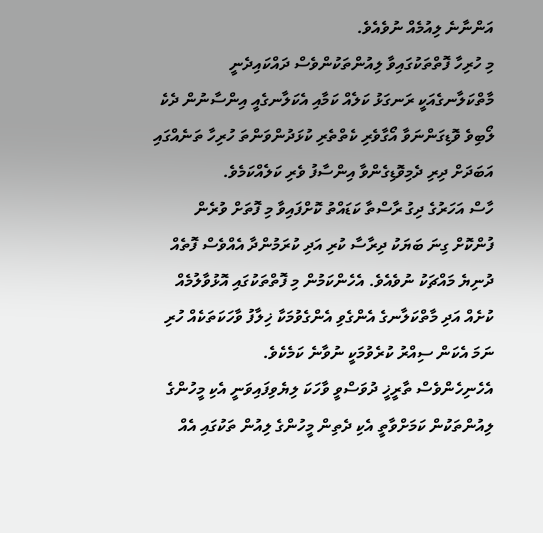އަންނާނެ ލިއުމެއް ނުވެއެވެ.
މި ހުރިހާ ފޮތްތަކުގައިވާ ލިއުންތަކުންވެސް ދައްކައިދެނީ މާތްކަލާނގެއަކީ ރަނގަޅު ކަލެއް ކަމާއި އެކަލާނގެއީ އިންސާނުން ދެކެ ލޯބިވެ ވޮޑިގަންނަވާ އޯގާވެރި ކެތްތެރި ކުޅަދުންވަންތަ ހުރިހާ ތަނެއްގައި އަބަދަށް ދިރި ދެމިވޮޑިގެންވާ އިންސާފު ވެރި ކަލެއްކަމެވެ.
ހާސް އަހަރުގެ ދިގު ރާސްތާ ކަޑައްތު ކޮށްފައިވާ މި ފޮތަށް ވުރެން ފުންކޮށް ގިނަ ބަޔަކު ދިރާސާ ކުރި އަދި ކުރަމުންދާ އެއްވެސް ފޮތެއް ދުނިޔެ މައްޗަކު ނުވެއެވެ. އެހެންކަމުން މި ފޮތްތަކުގައި އޮޅުވާލުމެއް ކުށެއް އަދި މާތްކަލާނގެ އެންގެވި އެންގެވުމަކާ ޚިލާފު ވާހަކަތަކެއް ހުރި ނަމަ އެކަން ސިއްރު ކުރެވުމަކީ ނުވާނެ ކަމެކެވެ.
އެހެނިހެންވެސް ތާރީޚީ ދުވަސްވީ ވާހަކަ ލިޔެވިފައިވަނީ އެކި މީހުންގެ ލިއުންތަކުން ކަމަށްވާތީ އެކި ދެތިން މީހުންގެ ލިއުން ތަކުގައި އެއް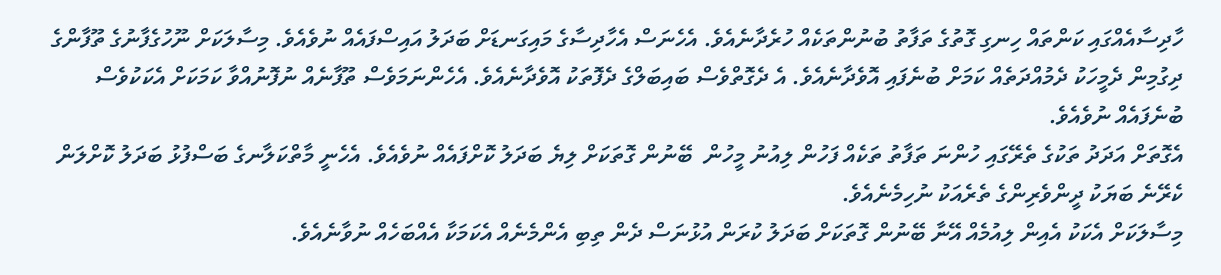ހާދިސާއެއްގައި ކަންތައް ހިނގި ގޮތުގެ ތަފާތު ބުނުންތަކެއް ހުރެދާނެއެވެ. އެހެނަސް އެހާދިސާގެ މައިގަނޑަށް ބަދަލު އައިސްފައެއް ނުވެއެވެ. މިސާލަކަށް ނޫހުގެފާނުގެ ތޫފާންގެ ދިގުމިން ދެމީހަކު ދެމުއްދަތެއް ކަމަށް ބުނެފައި އޮވެދާނެއެވެ. އެ ދެގޮތްވެސް ބައިބަލްގެ ދެފޮތަކު އޮވެދާނެއެވެ. އެހެންނަމަވެސް ތޫފާނެއް ނުފޮނުއްވާ ކަމަކަށް އެކަކުވެސް ބުނެފައެއް ނުވެއެވެ.
އެގޮތަށް އަދަދު ތަކުގެ ތެރޭގައި ހުންނަ ތަފާތު ތަކެއް ފަހުން ލިއުނު މީހުން  ބޭނުން ގޮތަކަށް ލިޔެ ބަދަލު ކޮށްފައެއް ނުވެއެވެ. އެހެނީ މާތްކަލާނގެ ބަސްފުޅު ބަދަލު ކޮށްލަން ކެރޭނެ ބަޔަކު ދީންވެރިންގެ ތެރެއަކު ނުހިމެނެއެވެ.
މިސާލަކަށް އެކަކު އެއިން ލިއުމެއް އޭނާ ބޭނުން ގޮތަކަށް ބަދަލު ކުރަން އުޅުނަސް ދެން ތިބި އެންމެނެއް އެކަމަކާ އެއްބަހެއް ނުވާނެއެވެ.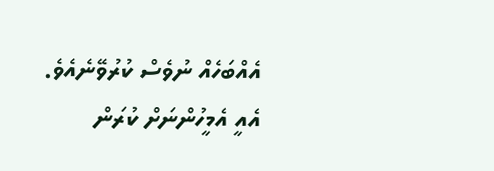އެއްބަހެއް ނުވެސް ކުރުވޭނެއެވެ. އެއީ އެމީހުންނަށް ކުރަން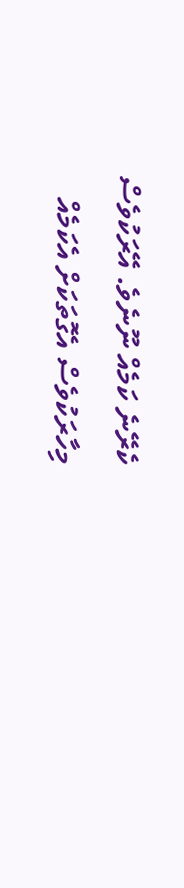ކެރޭނެ ކަމެއް ނޫނެވެ. އޭރަކުވެސް މިހާރަކުވެސް އެގޮތަކަށް އެކަމެއް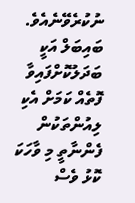ނުކުރެވޭނެއެވެ.
ބައިބަލް އަކީ ބަދަލުކޮށްފައިވާ ފޮތެއް ކަމަށް އެކި ލިއުންތަކުން ފެންނާތީ މި ވާހަކަ ކޮޅު ވެސް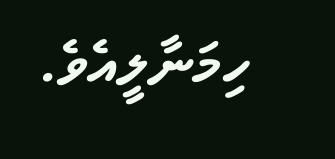ހިމަނާލީއެވެ.